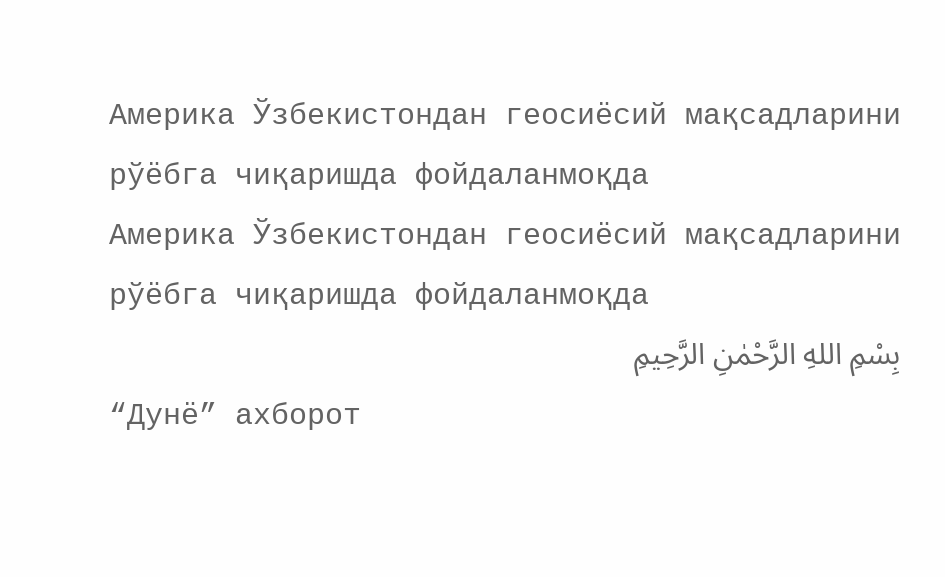Америка Ўзбекистондан геосиёсий мақсадларини рўёбга чиқаришда фойдаланмоқда
Америка Ўзбекистондан геосиёсий мақсадларини рўёбга чиқаришда фойдаланмоқда
بِسْمِ اللهِ الرَّحْمٰنِ الرَّحِيمِ
“Дунё” ахборот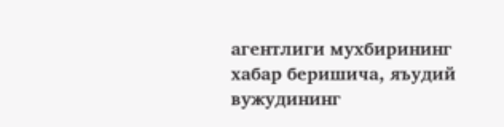агентлиги мухбирининг хабар беришича, яъудий вужудининг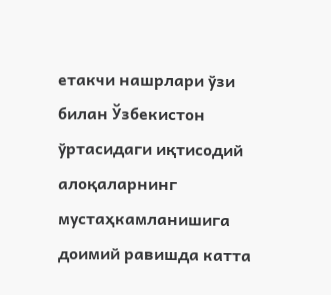етакчи нашрлари ўзи билан Ўзбекистон ўртасидаги иқтисодий алоқаларнинг мустаҳкамланишига доимий равишда катта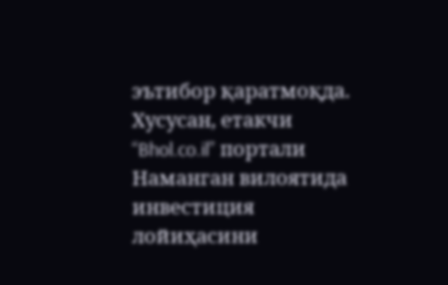эътибор қаратмоқда. Хусусан, етакчи “Bhol.co.il” портали Наманган вилоятида инвестиция лойиҳасини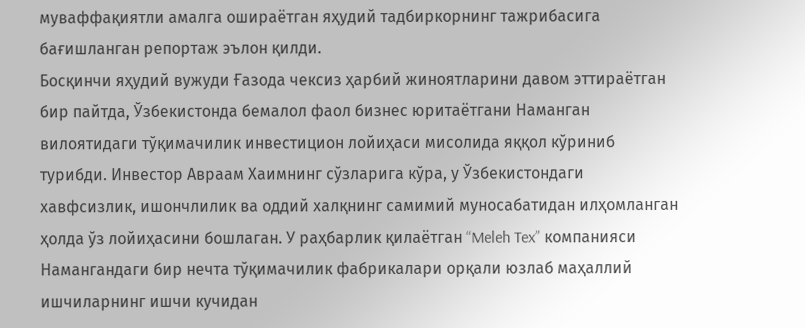муваффақиятли амалга ошираётган яҳудий тадбиркорнинг тажрибасига бағишланган репортаж эълон қилди.
Босқинчи яҳудий вужуди Ғазода чексиз ҳарбий жиноятларини давом эттираётган бир пайтда, Ўзбекистонда бемалол фаол бизнес юритаётгани Наманган вилоятидаги тўқимачилик инвестицион лойиҳаси мисолида яққол кўриниб турибди. Инвестор Авраам Хаимнинг сўзларига кўра, у Ўзбекистондаги хавфсизлик, ишончлилик ва оддий халқнинг самимий муносабатидан илҳомланган ҳолда ўз лойиҳасини бошлаган. У раҳбарлик қилаётган “Meleh Tex” компанияси Намангандаги бир нечта тўқимачилик фабрикалари орқали юзлаб маҳаллий ишчиларнинг ишчи кучидан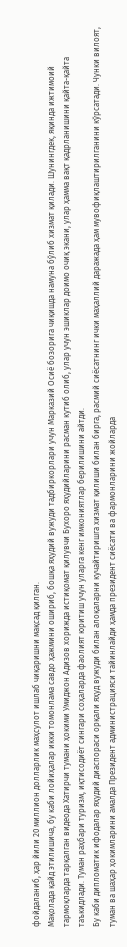фойдаланиб, ҳар йили 20 миллион долларлик маҳсулот ишлаб чиқаришни мақсад қилган.
Мақолада қайд этилишича, бу каби лойиҳалар икки томонлама савдо ҳажмини ошириб, бошқа яҳудий вужуди тадбиркорлари учун Марказий Осиё бозорига чиқишда намуна бўлиб хизмат қилади. Шунингдек, яқинда ижтимоий тармоқларда тарқалган видеода Хатирчи тумани ҳокими Умиджон Адизов хорижда истиқомат қилувчи Бухоро яҳудийларини расман кутиб олиб, улар учун эшиклар доимо очиқ экани, улар ҳамма вақт қадрланишини қайта-қайта таъкидлади. Туман раҳбари туризм, иқтисодиёт сингари соҳаларда фаолият юритиш учун уларга кенг имкониятлар берилишини айтди.
Бу каби дипломатик ифодалар яҳудий диаспораси орқали яҳуд вужуди билан алоқаларни кучайтиришга хизмат қилиши билан бирга, расмий сиёсатнинг ички маҳаллий даражада ҳам мувофиқлаштирилганини кўрсатади. Чунки вилоят, туман ва шаҳар ҳокимларини амалда Президент администрацияси тайинлайди ҳамда президент сиёсати ва фармонларини жойларда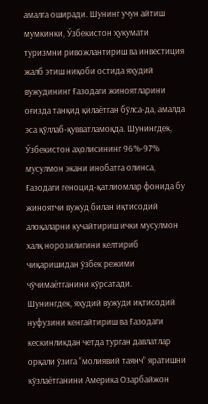амалга оширади. Шунинг учун айтиш мумкинки, Ўзбекистон ҳукумати туризмни ривожлантириш ва инвестиция жалб этиш ниқоби остида яҳудий вужудининг Ғазодаги жиноятларини оғизда танқид қилаётган бўлса-да, амалда эса қўллаб-қувватламоқда. Шунингдек, Ўзбекистон аҳолисининг 96%-97% мусулмон экани инобатга олинса, Ғазодаги геноцид-қатлиомлар фонида бу жиноятчи вужуд билан иқтисодий алоқаларни кучайтириш ички мусулмон халқ норозилигини келтириб чиқаришидан ўзбек режими чўчимаётганини кўрсатади.
Шунингдек, яҳудий вужуди иқтисодий нуфузини кенгайтириш ва Ғазодаги кескинликдан четда турган давлатлар орқали ўзига “молиявий таянч” яратишни кўзлаётганини Америка Озарбайжон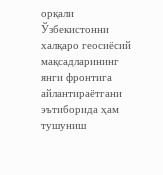орқали Ўзбекистонни халқаро геосиёсий мақсадларининг янги фронтига айлантираётгани эътиборида ҳам тушуниш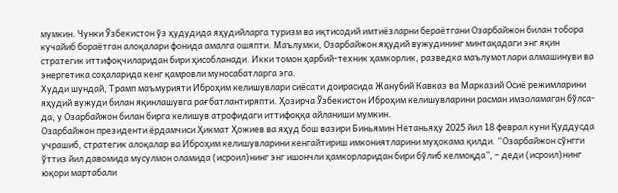мумкин. Чунки Ўзбекистон ўз ҳудудида яҳудийларга туризм ва иқтисодий имтиёзларни бераётгани Озарбайжон билан тобора кучайиб бораётган алоқалари фонида амалга ошяпти. Маълумки, Озарбайжон яҳудий вужудининг минтақадаги энг яқин стратегик иттифоқчиларидан бири ҳисобланади. Икки томон ҳарбий-техник ҳамкорлик, разведка маълумотлари алмашинуви ва энергетика соҳаларида кенг қамровли муносабатларга эга.
Худди шундай, Трамп маъмурияти Иброҳим келишувлари сиёсати доирасида Жанубий Кавказ ва Марказий Осиё режимларини яҳудий вужуди билан яқинлашувга рағбатлантиряпти. Ҳозирча Ўзбекистон Иброҳим келишувларини расман имзоламаган бўлса-да, у Озарбайжон билан бирга келишув атрофидаги иттифоққа айланиши мумкин.
Озарбайжон президенти ёрдамчиси Ҳикмат Ҳожиев ва яҳуд бош вазири Биньямин Нетаньяҳу 2025 йил 18 феврал куни Қуддусда учрашиб, стратегик алоқалар ва Иброҳим келишувларини кенгайтириш имкониятларини муҳокама қилди. “Озарбайжон сўнгги ўттиз йил давомида мусулмон оламида (исроил)нинг энг ишончли ҳамкорларидан бири бўлиб келмоқда”, – деди (исроил)нинг юқори мартабали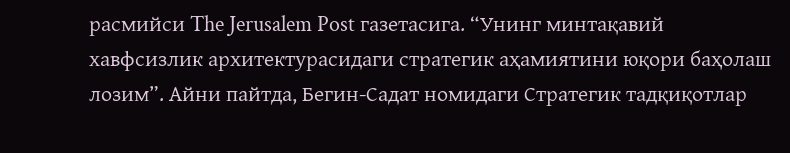расмийси The Jerusalem Post газетасига. “Унинг минтақавий хавфсизлик архитектурасидаги стратегик аҳамиятини юқори баҳолаш лозим”. Айни пайтда, Бегин-Садат номидаги Стратегик тадқиқотлар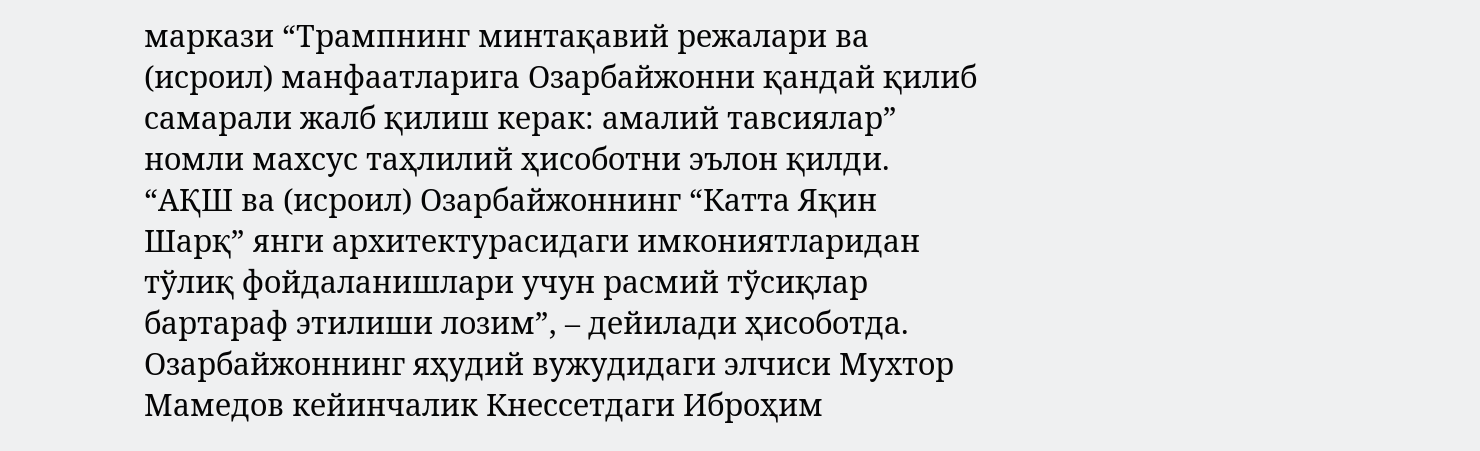маркази “Трампнинг минтақавий режалари ва (исроил) манфаатларига Озарбайжонни қандай қилиб самарали жалб қилиш керак: амалий тавсиялар” номли махсус таҳлилий ҳисоботни эълон қилди. “АҚШ ва (исроил) Озарбайжоннинг “Катта Яқин Шарқ” янги архитектурасидаги имкониятларидан тўлиқ фойдаланишлари учун расмий тўсиқлар бартараф этилиши лозим”, – дейилади ҳисоботда. Озарбайжоннинг яҳудий вужудидаги элчиси Мухтор Мамедов кейинчалик Кнессетдаги Иброҳим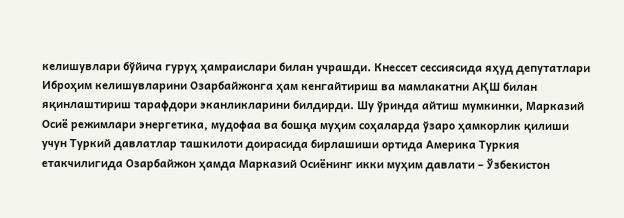келишувлари бўйича гуруҳ ҳамраислари билан учрашди. Кнессет сессиясида яҳуд депутатлари Иброҳим келишувларини Озарбайжонга ҳам кенгайтириш ва мамлакатни АҚШ билан яқинлаштириш тарафдори эканликларини билдирди. Шу ўринда айтиш мумкинки, Марказий Осиё режимлари энергетика, мудофаа ва бошқа муҳим соҳаларда ўзаро ҳамкорлик қилиши учун Туркий давлатлар ташкилоти доирасида бирлашиши ортида Америка Туркия етакчилигида Озарбайжон ҳамда Марказий Осиёнинг икки муҳим давлати – Ўзбекистон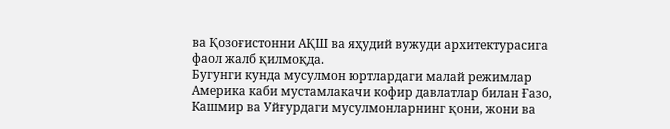ва Қозоғистонни АҚШ ва яҳудий вужуди архитектурасига фаол жалб қилмоқда.
Бугунги кунда мусулмон юртлардаги малай режимлар Америка каби мустамлакачи кофир давлатлар билан Ғазо, Кашмир ва Уйғурдаги мусулмонларнинг қони, жони ва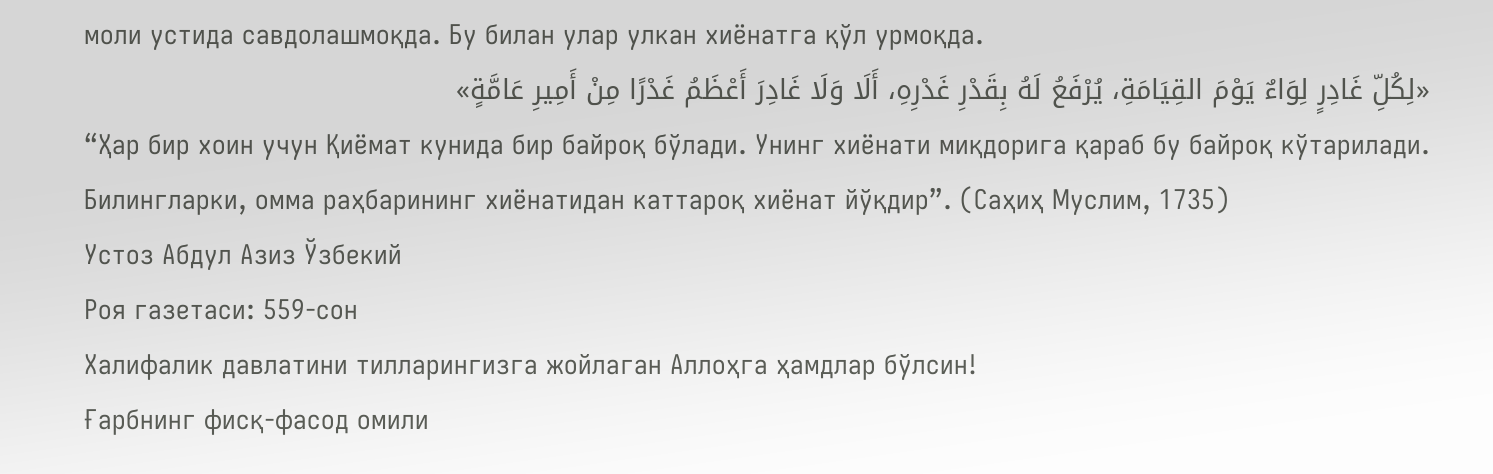моли устида савдолашмоқда. Бу билан улар улкан хиёнатга қўл урмоқда.
«لِكُلِّ غَادِرٍ لِوَاءٌ يَوْمَ القِيَامَةِ، يُرْفَعُ لَهُ بِقَدْرِ غَدْرِهِ، أَلَا وَلَا غَادِرَ أَعْظَمُ غَدْرًا مِنْ أَمِيرِ عَامَّةٍ»
“Ҳар бир хоин учун Қиёмат кунида бир байроқ бўлади. Унинг хиёнати миқдорига қараб бу байроқ кўтарилади. Билингларки, омма раҳбарининг хиёнатидан каттароқ хиёнат йўқдир”. (Саҳиҳ Муслим, 1735)
Устоз Абдул Азиз Ўзбекий
Роя газетаси: 559-сон
Халифалик давлатини тилларингизга жойлаган Аллоҳга ҳамдлар бўлсин!
Ғарбнинг фисқ-фасод омили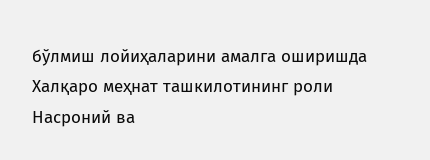бўлмиш лойиҳаларини амалга оширишда Халқаро меҳнат ташкилотининг роли
Насроний ва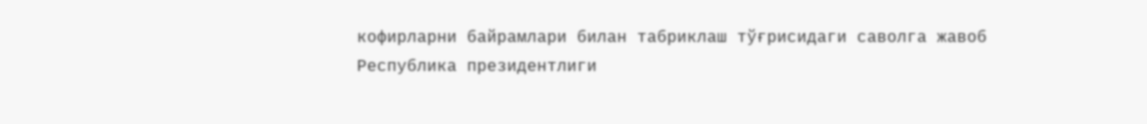кофирларни байрамлари билан табриклаш тўғрисидаги саволга жавоб
Республика президентлиги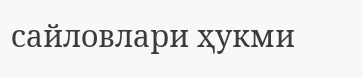сайловлари ҳукми